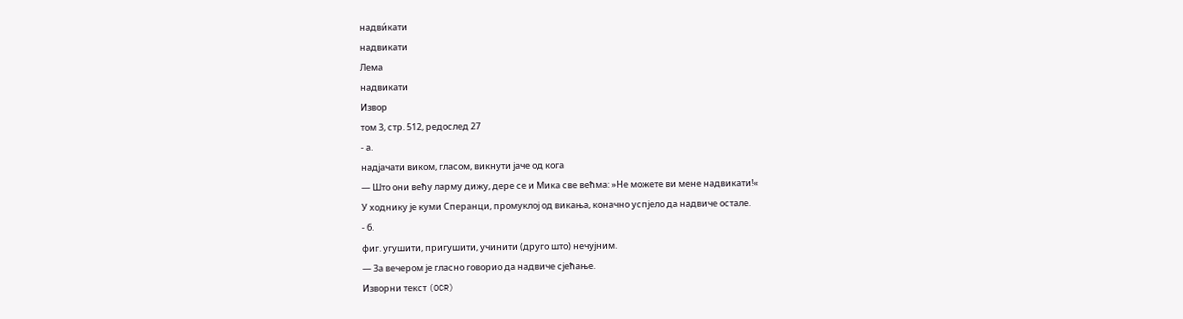надви́кати
надвикати
Лема
надвикати
Извор
том 3, стр. 512, редослед 27
- а.
надјачати виком, гласом, викнути јаче од кога
— Што они већу ларму дижу, дере се и Мика све већма: »Не можете ви мене надвикати!«
У ходнику је куми Сперанци, промуклој од викања, коначно успјело да надвиче остале.
- б.
фиг. угушити, пригушити, учинити (друго што) нечујним.
— За вечером је гласно говорио да надвиче сјећање.
Изворни текст (OCR)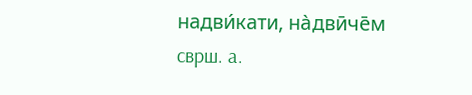надви́кати, на̀двӣче̄м сврш. а.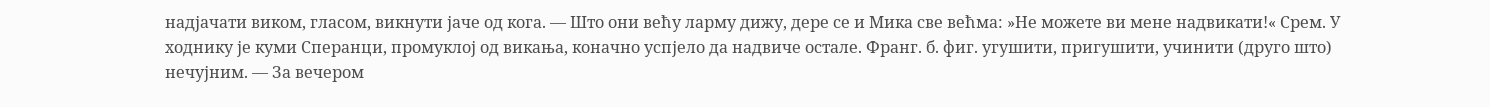надјачати виком, гласом, викнути јаче од кога. — Што они већу ларму дижу, дере се и Мика све већма: »Не можете ви мене надвикати!« Срем. У ходнику је куми Сперанци, промуклој од викања, коначно успјело да надвиче остале. Франг. б. фиг. угушити, пригушити, учинити (друго што) нечујним. — За вечером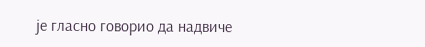је гласно говорио да надвиче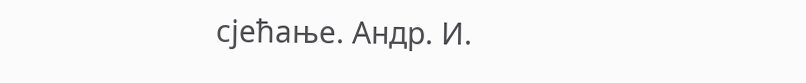сјећање. Андр. И.